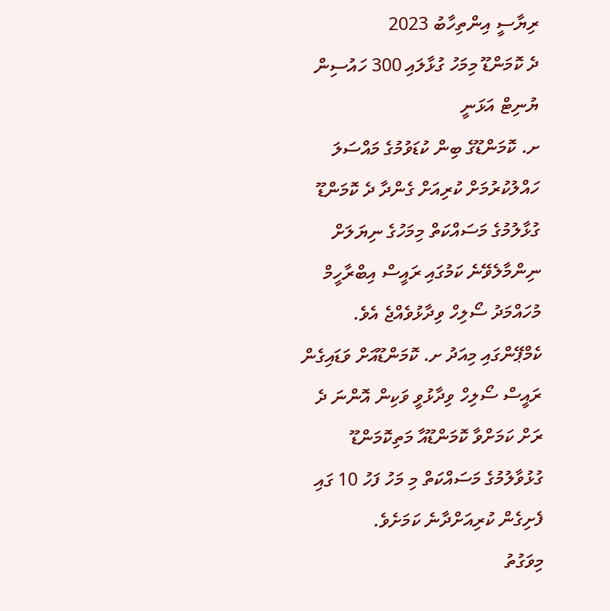ރިޔާސީ އިންތިހާބު 2023
ދެ ކޮމަންޑޫ މިމަހު ގުޅާލައި 300 ހައުސިން ޔުނިޓް އަޅަނީ
ށ. ކޮމަންޑޫގެ ބިން ކުޑަވުމުގެ މައްސަލަ ހައްލުކުރުމަށް ކުރިއަށް ގެންދާ ދެ ކޮމަންޑޫ ގުޅާލުމުގެ މަސައްކަތް މިމަހުގެ ނިޔަލަށް ނިންމާލެވޭނެ ކަމުގައި ރައީސް އިބްރާހީމް މުހައްމަދު ސޯލިހް ވިދާޅުވެއްޖެ އެވެ.
ކެމްޕޭންގައި މިއަދު ށ. ކޮމަންޑޫއަށް ވަޑައިގެން ރައީސް ސޯލިހް ވިދާޅުވީ ވަކިން އޮންނަ ދެ ރަށް ކަމަށްވާ ކޮމަންޑޫއާ މަތިކޮމަންޑޫ ގުޅުވާލުމުގެ މަސައްކަތް މި މަހު ފަހު 10 ގައި ފެށިގެން ކުރިއަށްދާނެ ކަމަށެވެ.
މިވަގުތު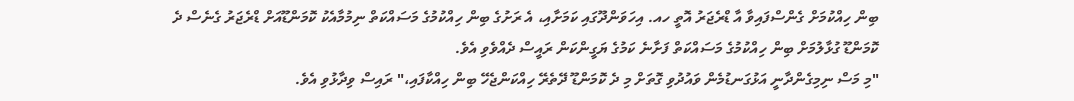ބިން ހިއްކުމަށް ގެންސްފައިވާ އާ ޑްރެޖަރު އޮތީ ހއ. އިހަވަންދޫގައި ކަމަށާއި، އެ ރަށުގެ ބިން ހިއްކުމުގެ މަސައްކަތް ނިމުމާއެކު ކޮމަންޑޫއަށް ޑްރެޖަރު ގެނެސް ދެ ކޮމަންޑޫ ގުޅާލުމަށް ބިން ހިއްކުމުގެ މަސައްކަތް ފަށާނެ ކަމުގެ ޔަގީންކަން ރައީސް ދެއްވެވި އެވެ.
"މި މަސް ނިމިގެންދާނީ އަޅުގަނޑުމެން ވައުދުވި ގޮތަށް މި ދެ ކޮމަންޑޫ ދޭތެރޭ ހިއްކަންޖެހޭ ބިން ހިއްކާފައި،" ރައިސް ވިދާޅުވި އެވެ.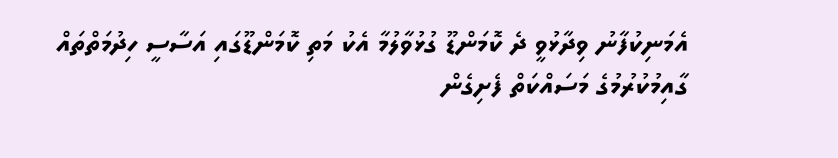އެމަނިކުފާނު ވިދާޅުވީ ދެ ކޮމަންޑޫ ގުޅުވާލުމާ އެކު މަތި ކޮމަންޑޫގައި އަސާސީ ހިދުމަތްތައް ގާއިމުކުރުމުގެ މަސައްކަތް ފެށިގެން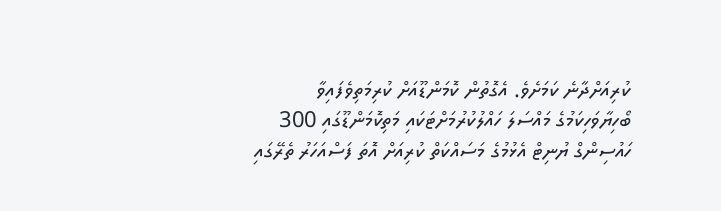ކުރިއަށްދާނެ ކަމަށެވެ. އެގޮތުން ކޮމަންޑޫއަށް ކުރިމަތިވެފައިވާ ބޯހިޔާވަހިކަމުގެ މައްސަލަ ހައްލުކުރުމަށްޓަކައި މަތިކޮމަންޑޫގައި 300 ހައުސިންގް ޔުނިޓް އެޅުމުގެ މަސައްކަތް ކުރިއަށް އޮތަ ފަސްއަހަރު ތެރޭގައި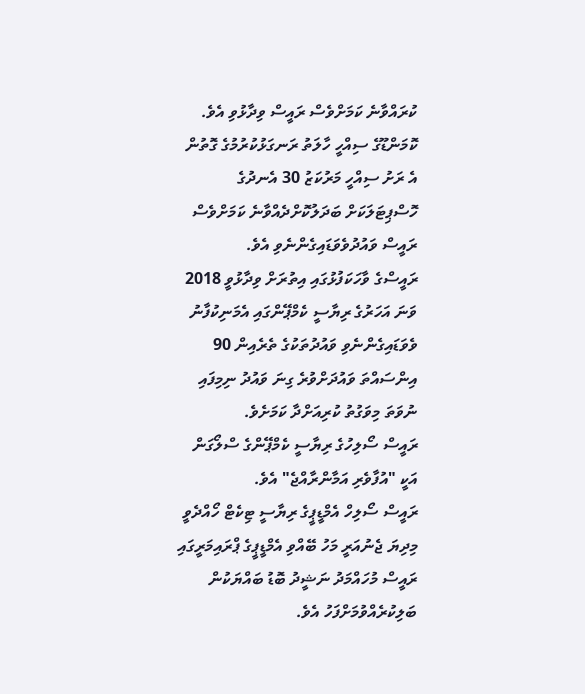ކުރައްވާނެ ކަމަށްވެސް ރައީސް ވިދާޅުވި އެވެ.
ކޮމަންޑޫގެ ސިއްހީ ހާލަތު ރަނގަޅުކުރުމުގެ ގޮތުން އެ ރަށު ސިއްހީ މަރުކަޒު 30 އެނދުގެ ހޮސްޕިޓަލަކަށް ބަދަލުކޮށްދެއްވާނެ ކަމަށްވެސް ރައީސް ވައުދުވެވަޑައިގެންނެވި އެވެ.
ރައީސްގެ ވާހަކަފުޅުގައި އިތުރަށް ވިދާޅުވީ 2018 ވަނަ އަހަރުގެ ރިޔާސީ ކެމްޕޭންގައި އެމަނިކުފާނު ވެވަޑައިގެންނެވި ވައުދުތަކުގެ ތެރެއިން 90 އިންސައްތަ ވައުދަށްވުރެ ގިނަ ވައުދު ނިމިފައި ނުވަތަ މިވަގުތު ކުރިއަށްދާ ކަމަށެވެ.
ރައީސް ސޯލިހުގެ ރިޔާސީ ކެމްޕޭންގެ ސްލޯގަން އަކީ "އުފާވެރި އަމާންރާއްޖެ" އެވެ.
ރައީސް ސޯލިހް އެމްޑީޕީގެ ރިޔާސީ ޓިކެޓް ހޯއްދެވީ މިދިޔަ ޖެނުއަރީ މަހު ބޭއްވި އެމްޑީޕީގެ ޕްރައިމަރީގައި ރައީސް މުހައްމަދު ނަޝީދު ބޮޑު ބައްޔަކުން ބަލިކުރެއްވުމަށްފަހު އެވެ.